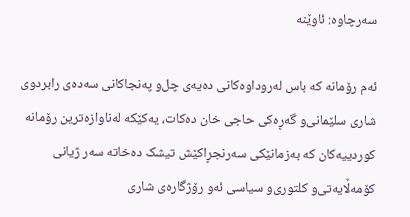سەرچاوە: ئاوێنە

ئەم رۆمانە کە باس لەروداوەکانی دەیەی چل‌و پەنجاکانی سەدەی رابردوی شاری سلێمانی‌و گەڕەکی حاجی خان دەکات، یەکێکە لەناوازەترین رۆمانە کوردییەکان کە بەزمانێکی سەرنجڕاکێش تیشک دەخاتە سەر ژیانی کۆمەڵایەتی‌و کلتوری‌و سیاسی ئەو رۆژگارەی شاری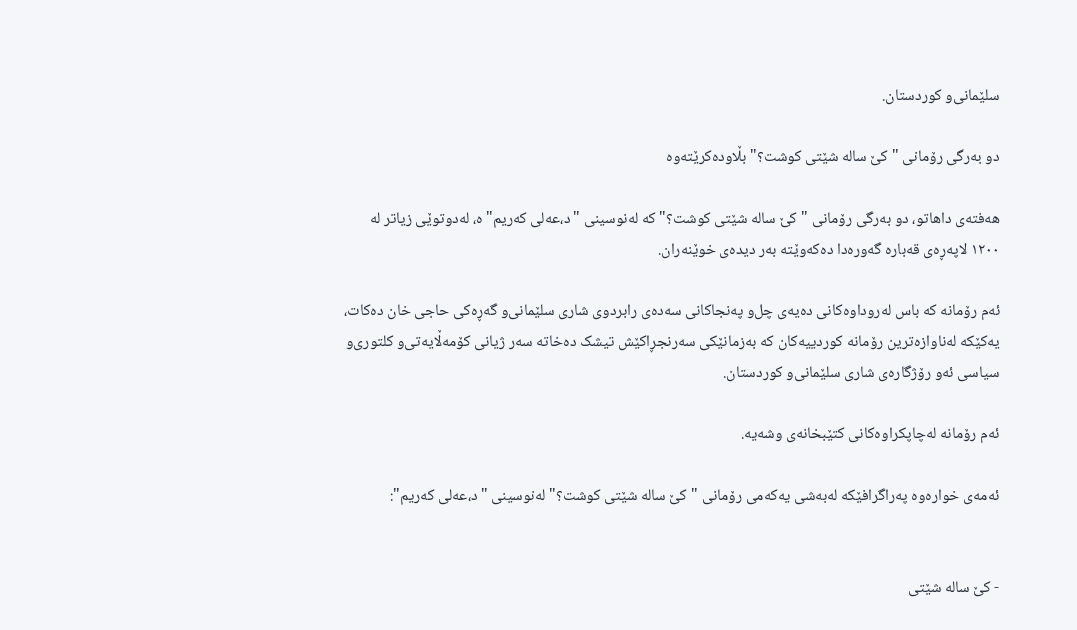سلێمانی‌و کوردستان.

دو بەرگی رۆمانی "کێ سالە شێتی کوشت؟" بڵاودەکرێتەوە

هەفتەی داهاتو، دو بەرگی رۆمانی "کێ سالە شێتی کوشت؟" کە لەنوسینی "د،عەلی کەریم"ە، لەدوتوێی زیاتر لە ١٢٠٠ لاپەڕەی قەبارە گەورەدا دەکەوێتە بەر دیدەی خوێنەران.

ئەم رۆمانە کە باس لەروداوەکانی دەیەی چل‌و پەنجاکانی سەدەی رابردوی شاری سلێمانی‌و گەڕەکی حاجی خان دەکات، یەکێکە لەناوازەترین رۆمانە کوردییەکان کە بەزمانێکی سەرنجڕاکێش تیشک دەخاتە سەر ژیانی کۆمەڵایەتی‌و کلتوری‌و سیاسی ئەو رۆژگارەی شاری سلێمانی‌و کوردستان.

ئەم رۆمانە لەچاپکراوەکانی کتێبخانەی وشەیە.

ئەمەی خوارەوە پەراگرافێکە لەبەشی یەکەمی رۆمانی "کێ سالە شێتی کوشت؟" لەنوسینی "د،عەلی کەریم":


- كێ‌ ساله‌ شێتی‌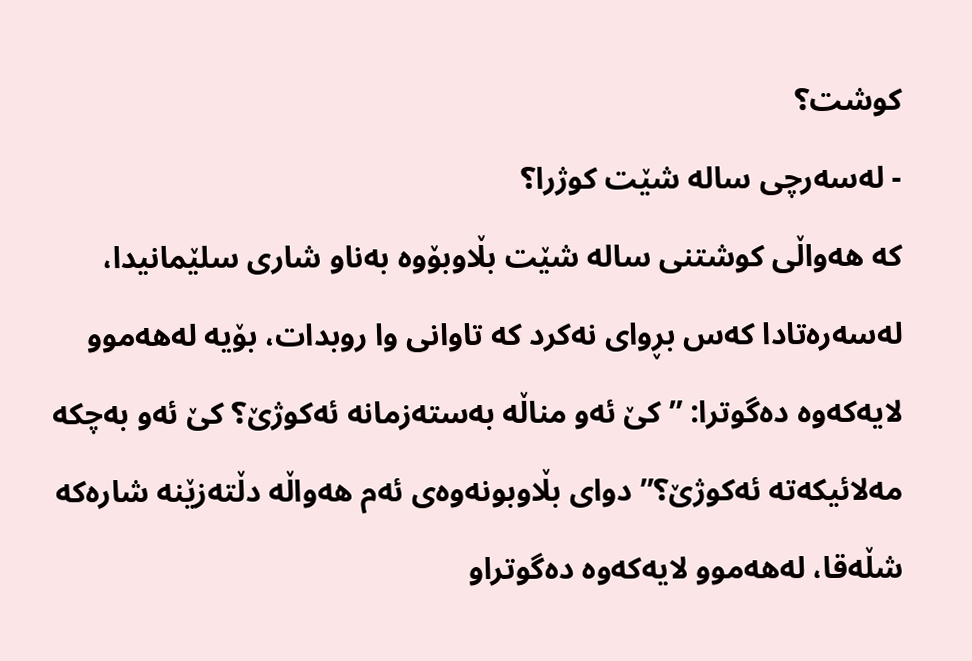كوشت؟
- له‌سه‌رچی ساله‌ شێت كوژرا؟
كه‌ هه‌واڵی‌ كوشتنی‌ ساله‌ شێت بڵاوبۆوه‌ به‌ناو شاری‌ سلێمانیدا، له‌سه‌ره‌تادا كه‌س بڕوای‌ نه‌كرد كه‌ تاوانی‌ وا روبدات، بۆیه‌ له‌هه‌موو لایه‌كه‌وه‌ ده‌گوترا: ”كێ‌ ئه‌و مناڵه‌ به‌سته‌زمانه‌ ئه‌كوژێ؟ كێ‌ ئه‌و به‌چكه‌ مه‌لائیكه‌ته‌ ئه‌كوژێ؟” دوای‌ بڵاوبونه‌وه‌ی ئه‌م هه‌واڵه‌ دڵته‌زێنه‌ شاره‌كه‌ شڵه‌قا، له‌هه‌موو لایه‌كه‌وه‌ ده‌گوتراو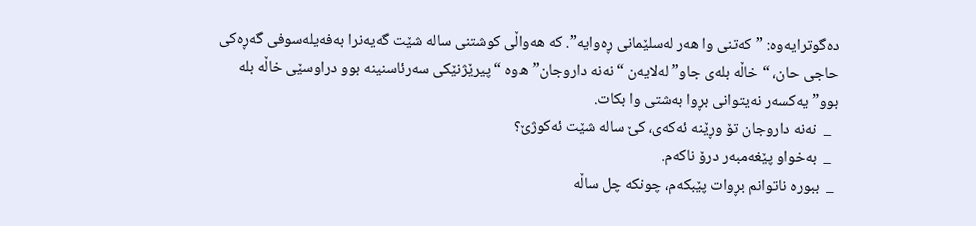ده‌گوترایه‌وه‌: ”كه‌تنی‌ وا هه‌ر له‌سلێمانی‌ ڕه‌وایه‌”. كه‌ هه‌واڵی‌ كوشتنی‌ ساله‌ شێت گه‌یه‌نرا به‌فه‌یله‌سوفی‌ گه‌ڕه‌كی‌ حاجی‌ حان، “خاڵه‌ بله‌ی‌ جاو” له‌لایه‌ن “نه‌نه‌ داروجان”ه‌وه‌ “پیرێژنێكی‌ سه‌رئاسنینه‌ بوو دراوسێی‌ خاڵه‌ بله‌ بوو” یه‌كسه‌ر نه‌یتوانی‌ بڕوا به‌شتی‌ وا بكات.
  _  نه‌نه‌ داروجان تۆ وڕێنه‌ ئه‌كه‌ی، كێ‌ ساله‌ شێت ئه‌كوژێ؟
  _  به‌خواو پێغه‌مبه‌ر درۆ ناكه‌م.
 _  ببوره‌ ناتوانم بڕوات پێبكه‌م، چونكه‌ چل ساڵه‌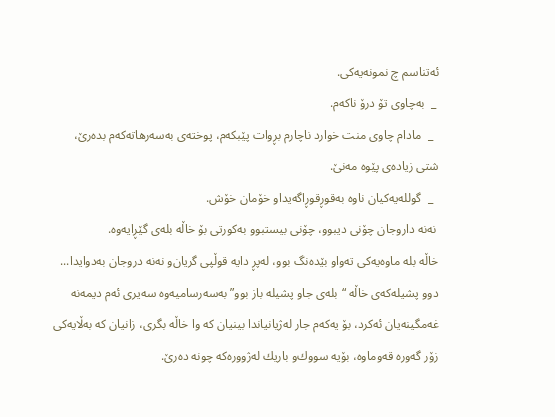ئه‌تناسم چ نمونه‌یه‌كی‌.
 _  به‌چاوی‌ تۆ درۆ ناكه‌م.
  _  مادام چاوی‌ منت خوارد ناچارم بڕوات پێبكه‌م، پوخته‌ی‌ به‌سه‌رهاته‌كه‌م بده‌رێ، شتی‌ زیاده‌ی‌ پێوه‌ مه‌نێ.
  _  گولله‌یه‌كیان ناوه‌ به‌قوڕقوڕاگه‌یداو خۆمان خۆش.
 نه‌نه‌ داروجان چۆنی‌ دیبوو، چۆنی‌ بیستبوو به‌كورتی‌ بۆ خاڵه‌ بله‌ی‌ گێڕایه‌وه‌.
خاڵه‌ بله‌ ماوه‌یه‌كی‌ ته‌واو بێده‌نگ بوو، له‌پڕ دایه‌ قوڵپی‌ گریان‌و نه‌نه‌ دروجان به‌دوایدا...
دوو پشیله‌كه‌ی‌ خاڵه‌ “بله‌ی‌ جاو پشیله‌ باز بوو” به‌سه‌رسامیه‌وه‌ سه‌یری‌ ئه‌م دیمه‌نه‌ غه‌مگینه‌یان ئه‌كرد، بۆ یه‌كه‌م جار له‌ژیانیاندا بینیان كه‌ وا خاڵه‌ بگری‌، زانیان كه‌ به‌ڵایه‌كی زۆر گه‌وره‌ قه‌وماوه‌، بۆیه‌ سووك‌و باریك له‌ژووره‌كه‌ چونه‌ ده‌رێ.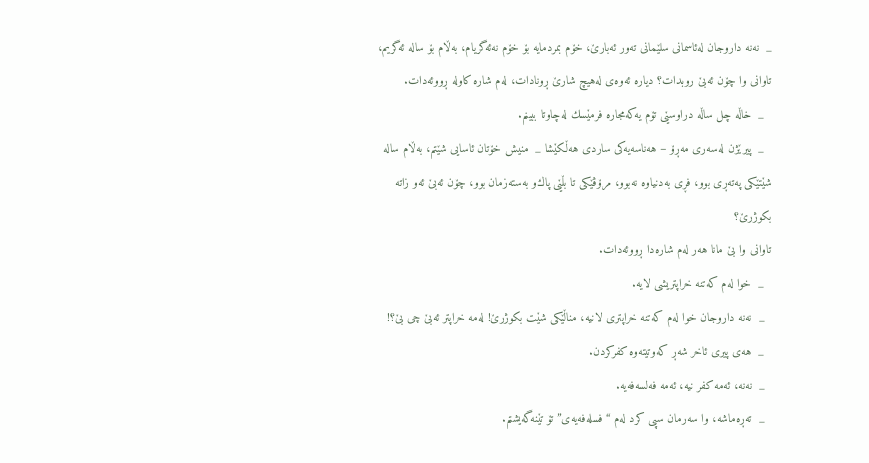_  نه‌نه‌ داروجان له‌ئاسمانی‌ سلێمانی‌ ته‌ور ئه‌بارێ، خۆم بمردمایه‌ بۆ خۆم نه‌ئه‌گریام، به‌ڵام بۆ ساله‌ ئه‌گریم، تاوانی‌ وا چۆن ئه‌بێ‌ روبدات؟ دیاره‌ ئه‌وه‌ی‌ له‌هیچ شارێ‌ ڕونادات، له‌م شاره‌ كاوله‌ ڕووئه‌دات.
  _  خاڵه‌ چل ساڵه‌ دراوسێی‌ تۆم یه‌كه‌مجاره‌ فرمێسك له‌چاوتا ببینم.
  _  پیرێژن له‌سه‌ری‌ مه‌ڕۆ – هه‌ناسه‌یه‌كی‌ ساردی‌ هه‌ڵكێشا _  منیش خۆتان ئاسایی شێتم، به‌ڵام ساله‌ شێتێكی‌ په‌ته‌ڕی‌ بوو، فڕی‌ به‌دنیاوه‌ نه‌بوو، مرۆڤێكی‌ تا بڵێی‌ پاك‌و به‌سته‌زمان بوو، چۆن ئه‌بێ‌ ئه‌و زاته‌ بكوژرێ؟
تاوانی‌ وا بێ‌ مانا هه‌ر له‌م شاره‌دا ڕووئه‌دات.
  _  خوا له‌م كه‌تنه‌ خراپتریشی‌ لایه‌.
  _  نه‌نه‌ داروجان خوا له‌م كه‌تنه‌ خراپتری‌ لانیه‌، مناڵێكی‌ شێت بكوژرێ! له‌مه‌ خراپتر ئه‌بێ‌ چی بێ؟!
  _  هه‌ی‌ پیری‌ ئاخر شه‌ڕ كه‌وتیته‌وه‌ كفركردن.
  _  نه‌نه‌، ئه‌مه‌ كفر نیه‌، ئه‌مه‌ فه‌لسه‌فه‌یه‌.
  _  ته‌ڕه‌ماشه‌، وا سه‌رمان سپی‌ كرد له‌م “فسله‌فه‌یه‌ی‌” تۆ تێنه‌گه‌یشتم.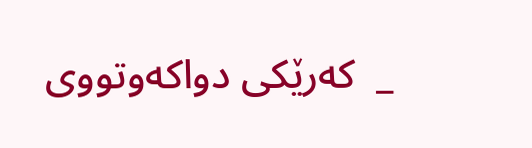_  كه‌رێكی‌ دواكه‌وتووی‌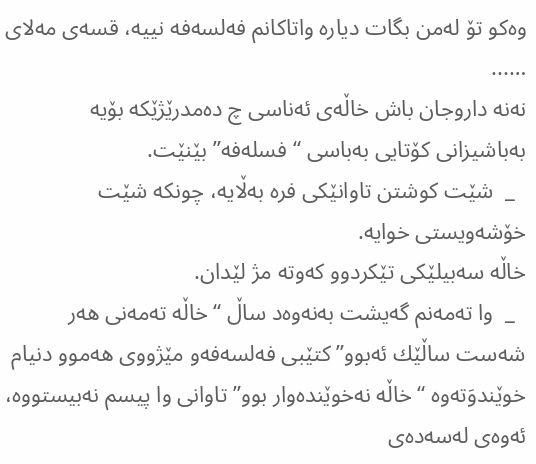وه‌كو تۆ له‌من بگات دیاره‌ واتاكانم فه‌لسه‌فه‌ نییه‌، قسه‌ی‌ مه‌لای‌ …...
نه‌نه‌ داروجان باش خاڵه‌ی‌ ئه‌ناسی‌ چ ده‌مدرێژێكه‌ بۆیه‌ به‌باشیزانی‌ كۆتایی به‌باسی‌ “فسله‌فه‌” بێنێت.
  _  شێت كوشتن تاوانێكی‌ فره‌ به‌ڵایه‌، چونكه‌ شێت خۆشه‌ویستی‌ خوایه‌.
خاڵه‌ سه‌بیلێكی‌ تێكردوو كه‌وته‌ مژ لێدان.
  _  وا ته‌مه‌نم گه‌یشت به‌نه‌وه‌د ساڵ “خاڵه‌ ته‌مه‌نی‌ هه‌ر شه‌ست ساڵێك ئه‌بوو” كتێبی‌ فه‌لسه‌فه‌و مێژووی‌ هه‌موو دنیام خوێندوَته‌وه‌ “خاڵه‌ نه‌خوێنده‌وار بوو” تاوانی‌ وا پیسم نه‌بیستووه‌، ئه‌وه‌ی‌ له‌سه‌ده‌ی‌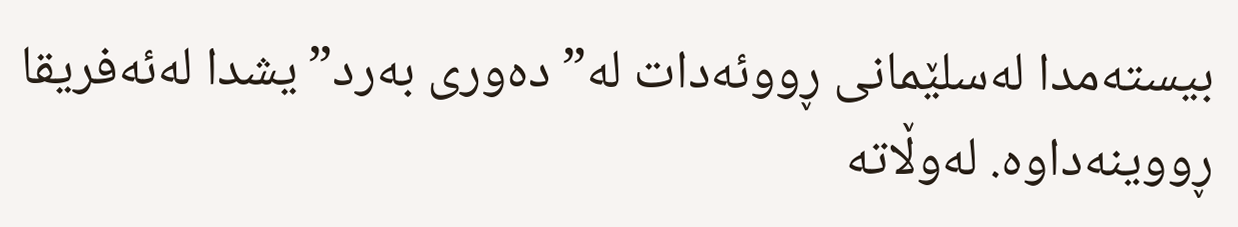بیسته‌مدا له‌سلێمانی‌ ڕووئه‌دات له‌”ده‌وری‌ به‌رد”یشدا له‌ئه‌فریقا ڕووینه‌داوه‌. له‌وڵاته‌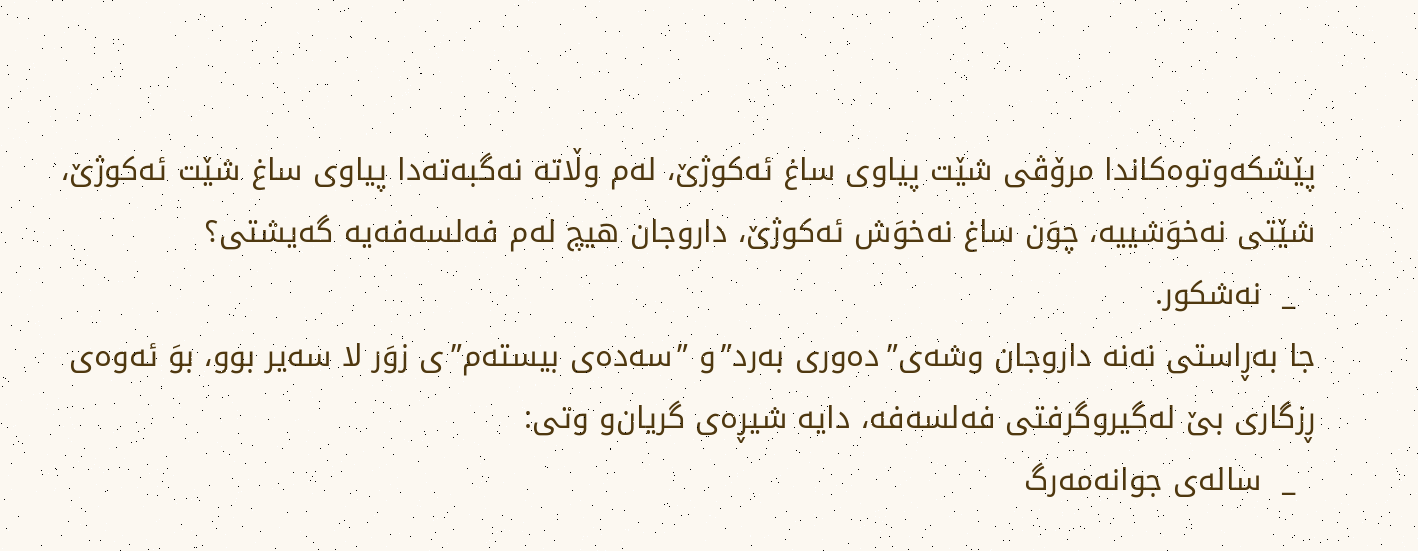پێشكه‌وتوه‌كاندا مرۆڤی‌ شێت پیاوی‌ ساغ ئه‌كوژێ‌، له‌م وڵاته‌ نه‌گبه‌ته‌دا پیاوی‌ ساغ شێت ئه‌كوژێ‌، شێتی‌ نه‌خوَشییه‌، چوَن ساغ نه‌خوَش ئه‌كوژێ‌، داروجان هیچ له‌م فه‌لسه‌فه‌یه‌ گه‌یشتی‌؟
  _  نه‌شكور.
جا به‌ڕاستی‌ نه‌نه‌ داروجان وشه‌ی‌”ده‌وری‌ به‌رد”و ”سه‌ده‌ی‌ بیسته‌م”ی‌ زوَر لا سه‌یر بوو، بوَ ئه‌وه‌ی‌ ڕزگاری‌ بێ‌ له‌گیروگرفتی‌ فه‌لسه‌فه‌، دایه‌ شیڕه‌ی‌ گریان‌و وتی‌:
  _  ساله‌ی‌ جوانه‌مه‌رگ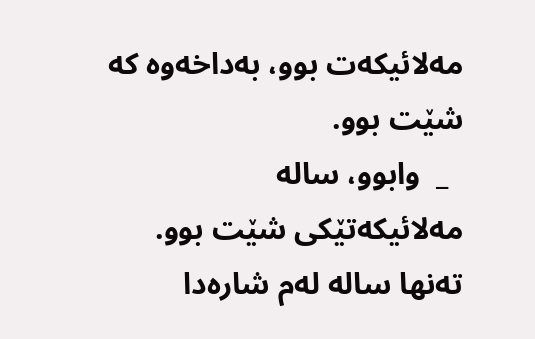مه‌لائیكه‌ت بوو، به‌داخه‌وه‌ كه‌ شێت بوو.
  _  وابوو، ساله‌ مه‌لائیكه‌تێكی‌ شێت بوو. ته‌نها ساله‌ له‌م شاره‌دا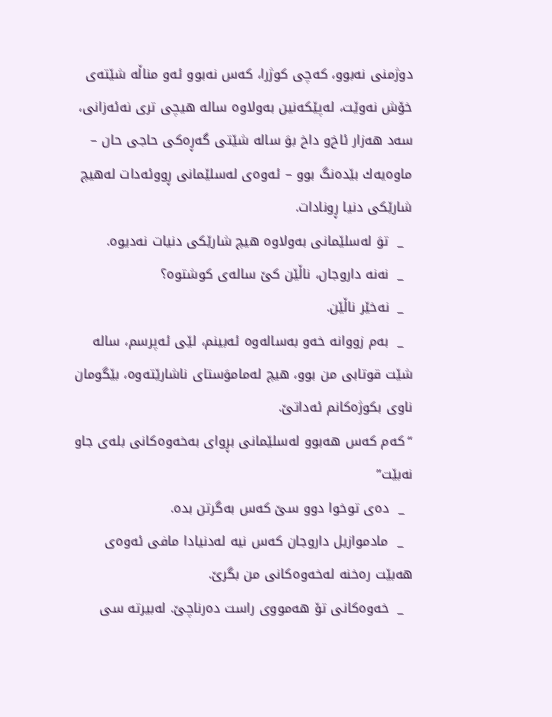دوژمنی‌ نه‌بوو، كه‌چی‌ كوژرا، كه‌س نه‌بوو ئه‌و مناڵه‌ شێته‌ی‌ خۆش نه‌وێت، له‌پێكه‌نین به‌ولاوه‌ ساله‌ هیچی‌ تری‌ نه‌ئه‌زانی‌، سه‌د هه‌زار ئاخ‌و داخ بوَ ساله‌ شێتی‌ گه‌ڕه‌كی‌ حاجی‌ حان – ماوه‌یه‌ك بێده‌نگ بوو – ئه‌وه‌ی‌ له‌سلێمانی‌ ڕووئه‌دات له‌هیچ شارێكی‌ دنیا ڕونادات.
  _  توَ له‌سلێمانی‌ به‌ولاوه‌ هیچ شارێكی‌ دنیات نه‌دیوه‌.
  _  نه‌نه‌ داروجان، ناڵێن كێ‌ ساله‌ی‌ كوشتوه‌؟
  _  نه‌خێر ناڵێن.
  _  به‌م زووانه‌ خه‌و به‌ساله‌وه‌ ئه‌بینم، لێی‌ ئه‌پرسم، ساله‌ شێت قوتابی‌ من بوو، هیچ له‌ماموَستای‌ ناشارێته‌وه‌، بێگومان ناوی‌ بكوژه‌كانم ئه‌داتێ.
“كه‌م كه‌س هه‌بوو له‌سلێمانی‌ بڕوای‌ به‌خه‌وه‌كانی‌ بله‌ی‌ جاو نه‌بێت”
  _  ده‌ی‌ توخوا دوو سێ‌ كه‌س به‌گرتن بده‌.
  _  مادموازیل داروجان كه‌س نیه‌ له‌دنیادا مافی‌ ئه‌وه‌ی‌ هه‌بێت ره‌خنه‌ له‌خه‌وه‌كانی‌ من بگرێ.
  _  خه‌وه‌كانی‌ تۆ هه‌مووی‌ راست ده‌رناچێ. له‌بیرته‌ سی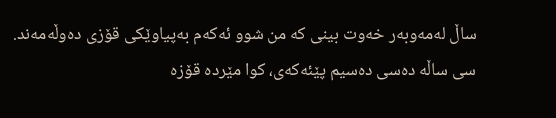ساڵ له‌مه‌وبه‌ر خه‌وت بینی‌ كه‌ من شوو ئه‌كه‌م به‌پیاوێكی‌ قۆزی‌ ده‌وڵه‌مه‌ند. سی ساڵه‌ ده‌سی‌ ده‌سیم پێئه‌كه‌ی‌، كوا مێرده‌ قۆزه‌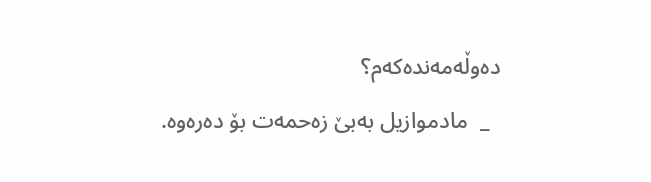ده‌وڵه‌مه‌نده‌كه‌م؟
  _  مادموازیل به‌بێ‌ زه‌حمه‌ت بۆ ده‌ره‌وه‌.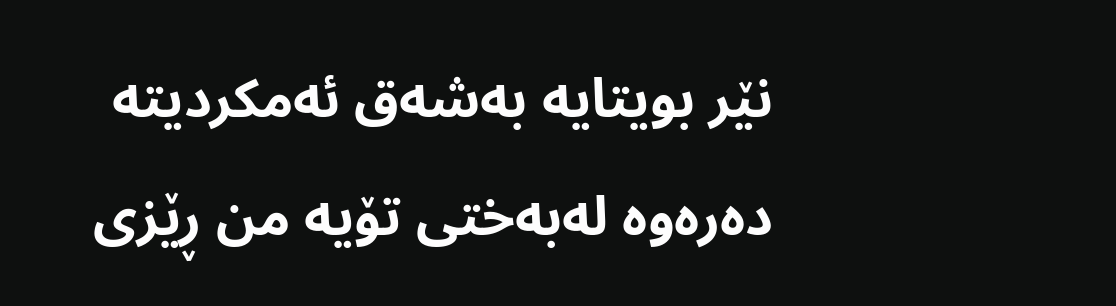نێر بویتایه‌ به‌شه‌ق ئه‌مكردیته‌ ده‌ره‌وه‌ له‌به‌ختی‌ تۆیه‌ من ڕێزی‌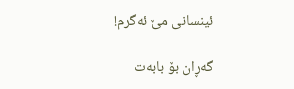ئینسانی‌ مێ‌ ئه‌گرم!

گەڕان بۆ بابەت